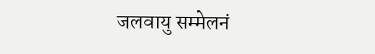जलवायु सम्मेलनं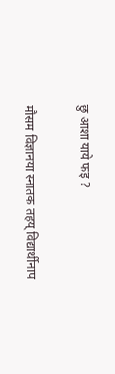छु आशा याये फइ ?

मौसम विज्ञानया स्नातक तहय् विद्यार्थीनाप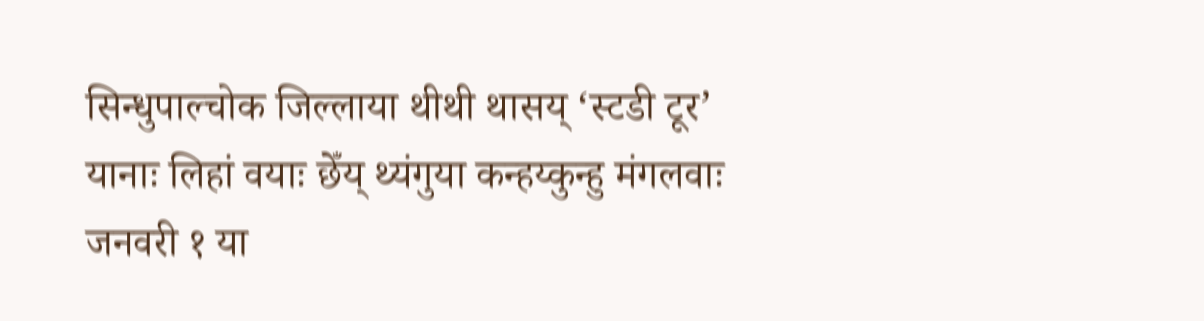सिन्धुपाल्चोक जिल्लाया थीथी थासय् ‘स्टडी टूर’ यानाः लिहां वयाः छेँय् थ्यंगुया कन्हय्कुन्हु मंगलवाः जनवरी १ या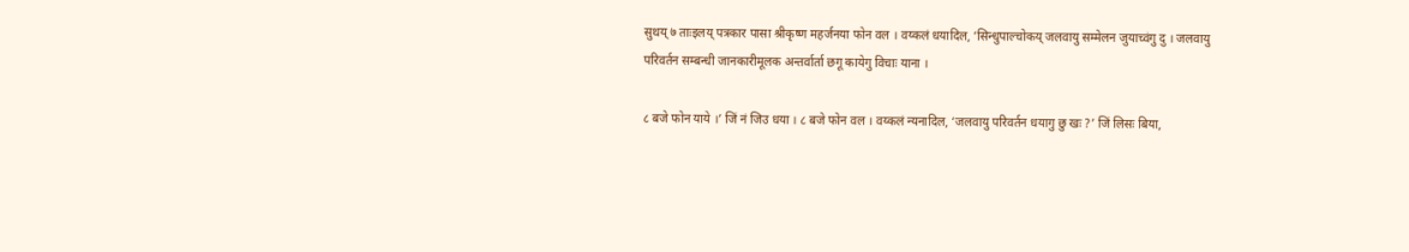सुथय् ७ ताःइलय् पत्रकार पासा श्रीकृष्ण महर्जनया फोन वल । वय्कलं धयादिल, ‘सिन्धुपाल्चोकय् जलवायु सम्मेलन जुयाच्वंगु दु । जलवायु परिवर्तन सम्बन्धी जानकारीमूलक अन्तर्वार्ता छगू कायेगु विचाः याना ।

८ बजे फोन याये ।’ जिं नं जिउ धया । ८ बजे फोन वल । वय्कलं न्यनादिल, ‘जलवायु परिवर्तन धयागु छु खः ?’ जिं लिसः बिया,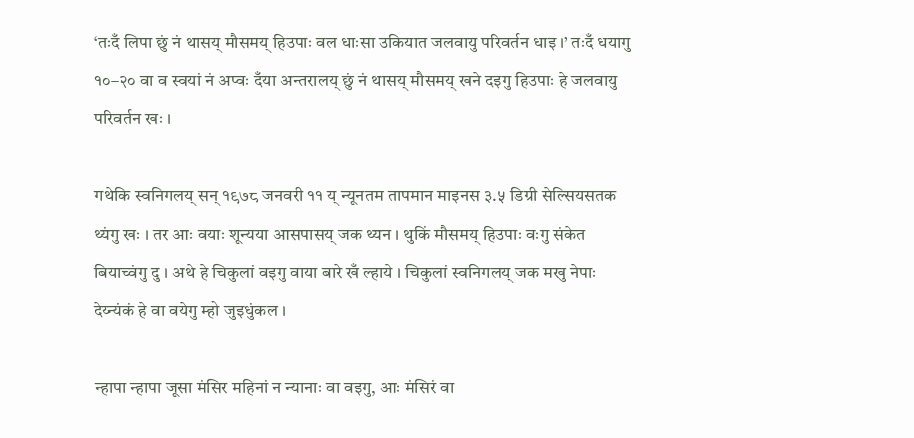‘तःदँ लिपा छुं नं थासय् मौसमय् हिउपाः वल धाःसा उकियात जलवायु परिवर्तन धाइ ।’ तःदँ धयागु १०–२० वा व स्वयां नं अप्वः दँया अन्तरालय् छुं नं थासय् मौसमय् खने दइगु हिउपाः हे जलवायु परिवर्तन खः ।

गथेकि स्वनिगलय् सन् १९७८ जनवरी ११ य् न्यूनतम तापमान माइनस ३.५ डिग्री सेल्सियसतक थ्यंगु खः । तर आः वयाः शून्यया आसपासय् जक थ्यन । थुकिं मौसमय् हिउपाः वःगु संकेत बियाच्वंगु दु । अथे हे चिकुलां वइगु वाया बारे खँ ल्हाये । चिकुलां स्वनिगलय् जक मखु नेपाः देय्न्यंकं हे वा वयेगु म्हो जुइधुंकल ।

न्हापा न्हापा जूसा मंसिर महिनां न न्यानाः वा वइगु, आः मंसिरं वा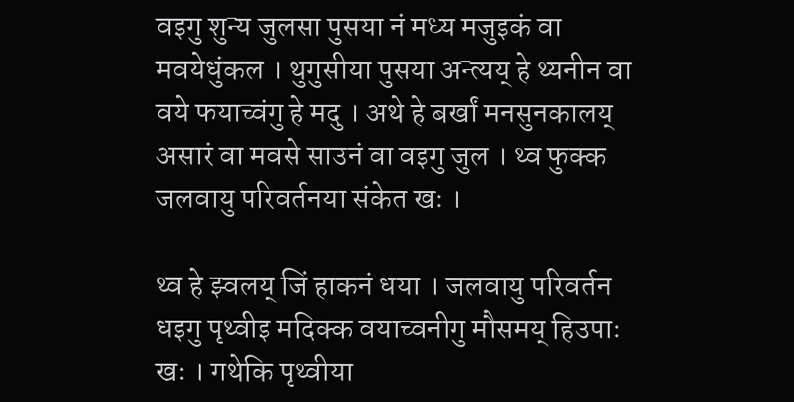वइगु शुन्य जुलसा पुसया नं मध्य मजुइकं वा मवयेधुंकल । थुगुसीया पुसया अन्त्यय् हे थ्यनीन वा वये फयाच्वंगु हे मदु । अथे हे बर्खां मनसुनकालय् असारं वा मवसे साउनं वा वइगु जुल । थ्व फुक्क जलवायु परिवर्तनया संकेत खः ।

थ्व हे झ्वलय् जिं हाकनं धया । जलवायु परिवर्तन धइगु पृथ्वीइ मदिक्क वयाच्वनीगु मौसमय् हिउपाः खः । गथेकि पृथ्वीया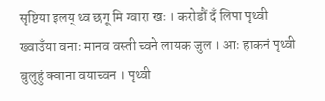सृष्टिया इलय् थ्व छगू मि ग्वारा खः । करोडौं दँ लिपा पृथ्वी ख्वाउँया वनाः मानव वस्ती च्वने लायक जुल । आः हाकनं पृथ्वी बुलुहुं क्वाना वयाच्वन । पृथ्वी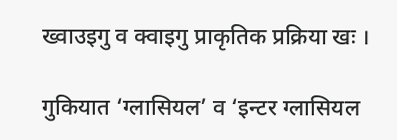ख्वाउइगु व क्वाइगु प्राकृतिक प्रक्रिया खः ।

गुकियात ‘ग्लासियल’ व ‘इन्टर ग्लासियल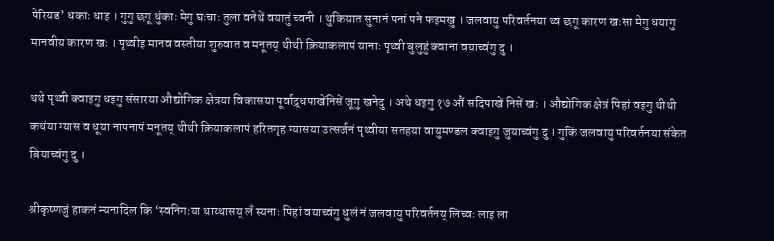पेरियड’ धकाः धाइ । गुगु छगू धुंकाः मेगु घःचाः तुला वनेथें वयातुं च्वनी । थुकियात सुनानं पनां पने फइमखु । जलवायु परिवर्तनया थ्व छगू कारण खःसा मेगु धयागु मानवीय कारण खः । पृथ्वीइ मानव वस्तीया शुरुवात व मनूतय् थीथी क्रियाकलापं यानाः पृथ्वी बुलुहुं क्वाना वयाच्वंगु दु ।

थथे पृथ्वी क्वाइगु धइगु संसारया औद्योगिक क्षेत्रया विकासया पूर्वाद्र्धपाखेंनिसें जूगु खनेदु । अथे धइगु १७ औं सदिपाखें निसें खः । औद्योगिक क्षेत्रं पिहां वइगु थीथी कथंया ग्यास व धूया नापनापं मनूतय् थीथी क्रियाकलापं हरितगृह ग्यासया उत्सर्जनं पृथ्वीया सतहया वायुमण्डल क्वाइगु जुयाच्वंगु दु । गुकिं जलवायु परिवर्तनया संकेत बियाच्वंगु दु ।

श्रीकृष्णजुं हाकनं न्यनादिल कि ‘स्वनिगःया थाय्थासय् लँ स्यनाः पिहां वयाच्वंगु धुलं नं जलवायु परिवर्तनय् लिच्वः लाइ ला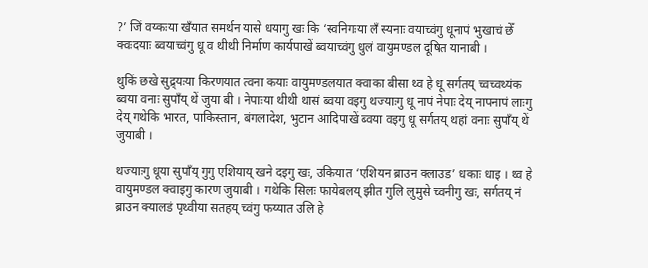?’ जिं वय्कःया खँयात समर्थन यासे धयागु खः कि ‘स्वनिगःया लँ स्यनाः वयाच्वंगु धूनापं भुखाचं छेँ क्वःदयाः ब्वयाच्वंगु धू व थीथी निर्माण कार्यपाखें ब्वयाच्वंगु धुलं वायुमण्डल दूषित यानाबी ।

थुकिं छखे सुद्र्यःया किरणयात त्वना कयाः वायुमण्डलयात क्वाका बीसा थ्व हे धू सर्गतय् च्वच्वथ्यंक ब्वया वनाः सुपाँय् थें जुया बी । नेपाःया थीथी थासं ब्वया वइगु थज्याःगु धू नापं नेपाः देय् नापनापं लाःगु देय् गथेकि भारत, पाकिस्तान, बंगलादेश, भुटान आदिपाखें ब्वया वइगु धू सर्गतय् थहां वनाः सुपाँय् थें जुयाबी ।

थज्याःगु धूया सुपाँय् गुगु एशियाय् खने दइगु खः, उकियात ‘एशियन ब्राउन क्लाउड’ धकाः धाइ । थ्व हे वायुमण्डल क्वाइगु कारण जुयाबी । गथेकि सिलः फायेबलय् झीत गुलि लुमुसे च्वनीगु खः, सर्गतय् नं ब्राउन क्यालडं पृथ्वीया सतहय् च्वंगु फय्यात उलि हे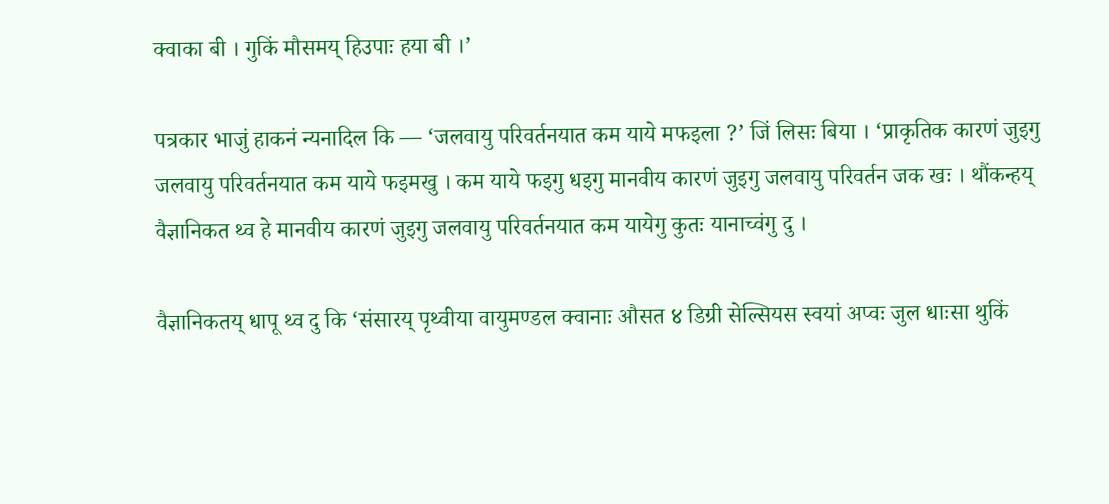क्वाका बी । गुकिं मौसमय् हिउपाः हया बी ।’

पत्रकार भाजुं हाकनं न्यनादिल कि — ‘जलवायु परिवर्तनयात कम याये मफइला ?’ जिं लिसः बिया । ‘प्राकृतिक कारणं जुइगु जलवायु परिवर्तनयात कम याये फइमखु । कम याये फइगु धइगु मानवीय कारणं जुइगु जलवायु परिवर्तन जक खः । थौंकन्हय् वैज्ञानिकत थ्व हे मानवीय कारणं जुइगु जलवायु परिवर्तनयात कम यायेगु कुतः यानाच्वंगु दु ।

वैज्ञानिकतय् धापू थ्व दु कि ‘संसारय् पृथ्वीया वायुमण्डल क्वानाः औसत ४ डिग्री सेल्सियस स्वयां अप्वः जुल धाःसा थुकिं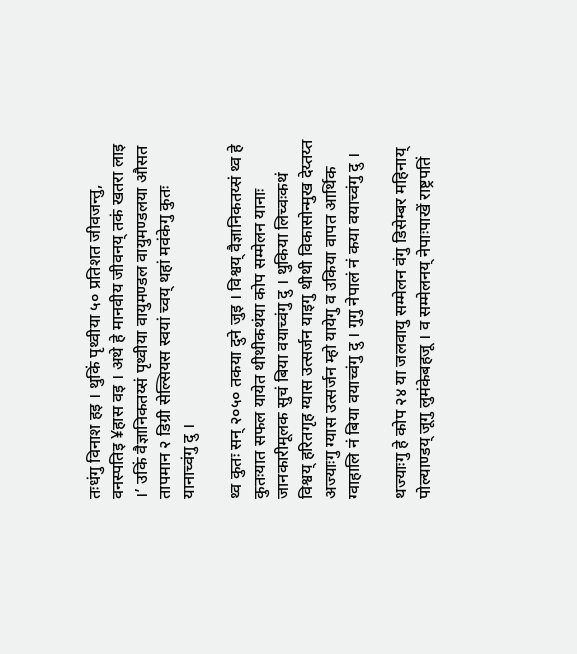तःधंगु विनाश हइ । थुकिं पृथ्वीया ५० प्रतिशत जीवजन्तु, वनस्पतिइ ¥हास वइ । अथे हे मानवीय जीवनय् तकं खतरा लाइ ।’ उकिं वैज्ञानिकतय्सं पृथ्वीया वायुमण्डल वायुमण्डलया औसत तापमान २ डिग्री सेल्सियस स्वयां च्वय् थहां मवंकेगु कुतः यानाच्वंगु दु ।

थ्व कुतः सन् २०५० तकया दुने जुइ । विश्वय् वैज्ञानिकतय्सं थ्व हे कुतःयात सफल यायेत थीथीकथंया कोप सम्मेलन यानाः जानकारीमूलक सुचं बिया वयाच्वंगु दु । थुकिया लिच्वःकथं विश्वय् हरितगृह ग्यास उत्सर्जन याइगु थीथी विकासोन्मुख देय्तय्त अज्याःगु ग्यास उत्सर्जन म्हो यायेगु व उकिया वापत आर्थिक ग्वाहालि नं बिया वयाच्वंगु दु । गुगु नेपालं नं कया वयाच्वंगु दु ।

थज्याःगु हे कोप २४ या जलवायु सम्मेलन वंगु डिसेम्बर महिनाय् पोल्याण्डय् जूगु लुमंकेबहजू । व सम्मेलनय् नेपाःपाखें राष्ट्रपतिं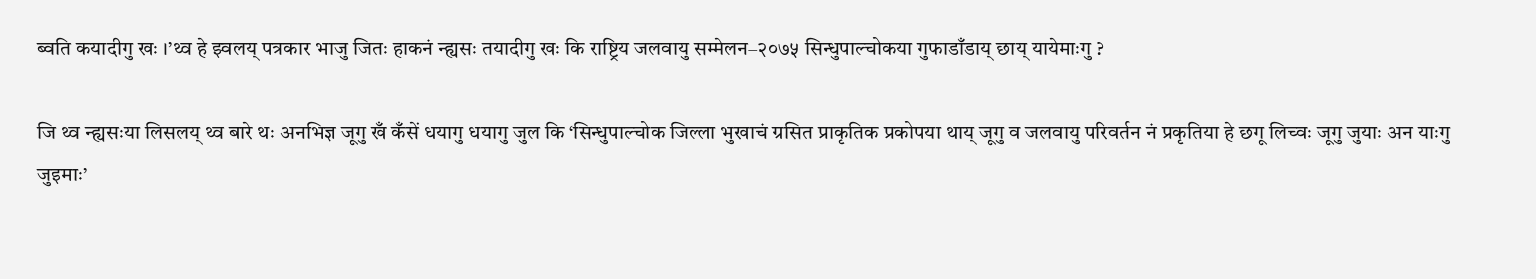ब्वति कयादीगु खः ।’थ्व हे झ्वलय् पत्रकार भाजु जितः हाकनं न्ह्यसः तयादीगु खः कि राष्ट्रिय जलवायु सम्मेलन–२०७५ सिन्धुपाल्चोकया गुफाडाँडाय् छाय् यायेमाःगु ?

जि थ्व न्ह्यसःया लिसलय् थ्व बारे थः अनभिज्ञ जूगु खँ कँसें धयागु धयागु जुल कि ‘सिन्धुपाल्चोक जिल्ला भुखाचं ग्रसित प्राकृतिक प्रकोपया थाय् जूगु व जलवायु परिवर्तन नं प्रकृतिया हे छगू लिच्वः जूगु जुयाः अन याःगु जुइमाः’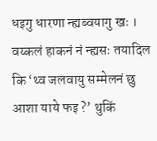धइगु धारणा न्ह्यब्वयागु खः ।
वय्कलं हाकनं नं न्ह्यसः तयादिल कि ‘थ्व जलवायु सम्मेलनं छु आशा याये फइ ?’ थुकिं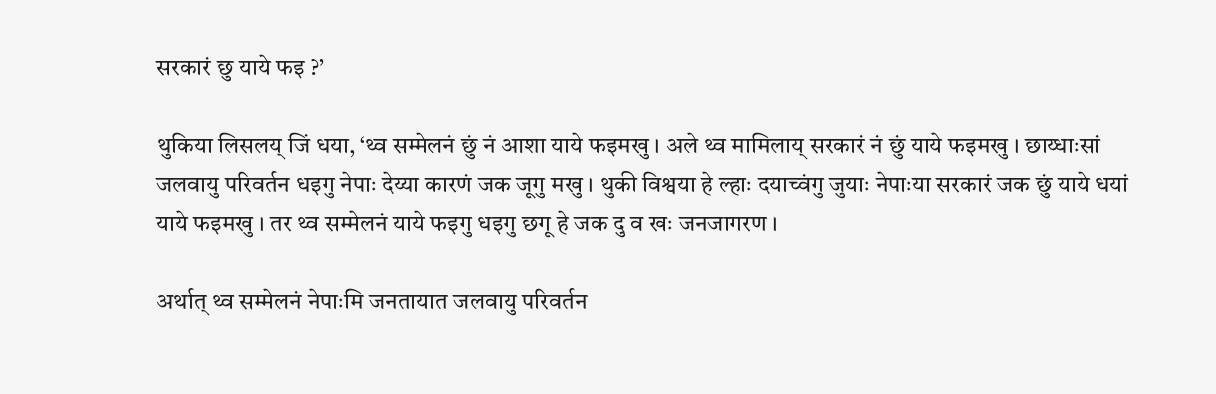सरकारं छु याये फइ ?’

थुकिया लिसलय् जिं धया, ‘थ्व सम्मेलनं छुं नं आशा याये फइमखु । अले थ्व मामिलाय् सरकारं नं छुं याये फइमखु । छाय्धाःसां जलवायु परिवर्तन धइगु नेपाः देय्या कारणं जक जूगु मखु । थुकी विश्वया हे ल्हाः दयाच्वंगु जुयाः नेपाःया सरकारं जक छुं याये धयां याये फइमखु । तर थ्व सम्मेलनं याये फइगु धइगु छगू हे जक दु व खः जनजागरण ।

अर्थात् थ्व सम्मेलनं नेपाःमि जनतायात जलवायु परिवर्तन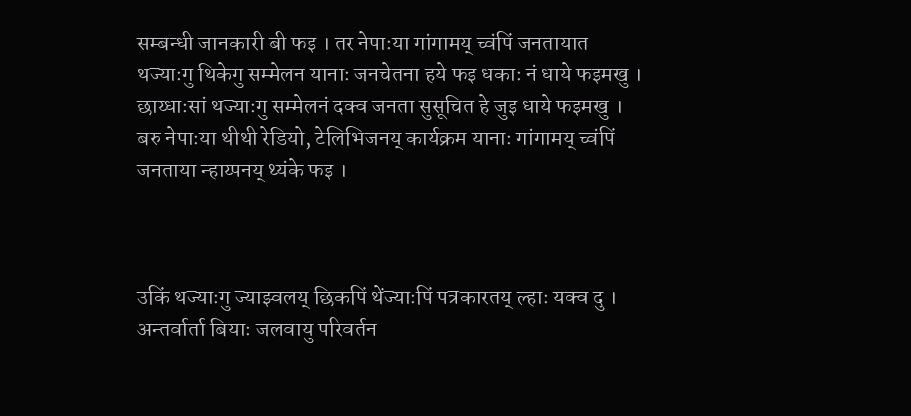सम्बन्धी जानकारी बी फइ । तर नेपाःया गांगामय् च्वंपिं जनतायात थज्याःगु थिकेगु सम्मेलन यानाः जनचेतना हये फइ धकाः नं धाये फइमखु । छाय्धाःसां थज्याःगु सम्मेलनं दक्व जनता सुसूचित हे जुइ धाये फइमखु । बरु नेपाःया थीथी रेडियो, टेलिभिजनय् कार्यक्रम यानाः गांगामय् च्वंपिं जनताया न्हाय्पनय् थ्यंके फइ ।



उकिं थज्याःगु ज्याझ्वलय् छिकपिं थेंज्याःपिं पत्रकारतय् ल्हाः यक्व दु । अन्तर्वार्ता बियाः जलवायु परिवर्तन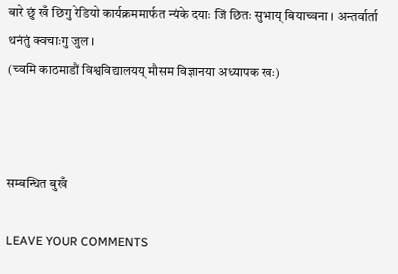बारे छुं खँ छिगु रेडियो कार्यक्रममार्फत न्यंके दयाः जिं छितः सुभाय् बियाच्वना । अन्तर्वार्ता थनंतुं क्वचाःगु जुल ।
(च्वमि काठमाडौं विश्वविद्यालयय् मौसम विज्ञानया अध्यापक खः)



सम्बन्धित बुखँ

LEAVE YOUR COMMENTS